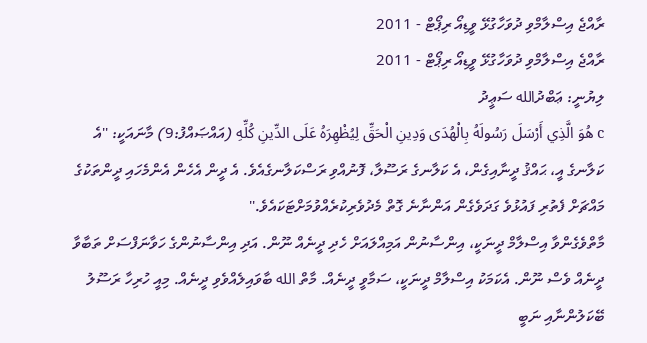ރާއްޖެ އިސްލާމްވި ދުވަހާގުޅޭ ވީޑިއޯ ރިޕޯޓް - 2011
ރާއްޖެ އިސްލާމްވި ދުވަހާގުޅޭ ވީޑިއޯ ރިޕޯޓް - 2011
ލިޔުނީ: ޢަބްދުالله ސަޢީދު
c هُوَ الَّذِي أَرْسَلَ رَسُولَهُ بِالْهُدَى وَدِينِ الْحَقِّ لِيُظْهِرَهُ عَلَى الدِّينِ كُلِّهِ (އައްޞައްފު:9) މާނައަކީ: ''އެ ކަލާނގެ އީ، ޙައްޤު ދީނާއިގެން، އެ ކަލާނގެ ރަސޫލާ، ފޮނުއްވި ރަސްކަލާނގެއެވެ. އެ ދީން އެހެން އެންމެހައި ދީންތަކުގެ މައްޗަށް ފެތުރި ފައުޅުވެ ގަދަވެގެން އަންނާނެ ގޮތް މެދުވެރިކުރެއްވުމަށްޓަކައެވެ.''
މާތްވެގެންވާ އިސްލާމް ދީނަކީ، އިންސާނުން އަމިއްލައަށް ހެދި ދީނެއް ނޫން. އަދި އިންސާނުންގެ ހަވާނަފްސަށް ތަބާވާ ދީނެއް ވެސް ނޫން. އެކަމަކު އިސްލާމް ދީނަކީ، ސަމާވީ ދީނެއް. މާތް الله ބާވައިލެއްވެވި ދީނެއް. މިއީ ހުރިހާ ރަސޫލު ބޭކަލުންނާއި ނަބީ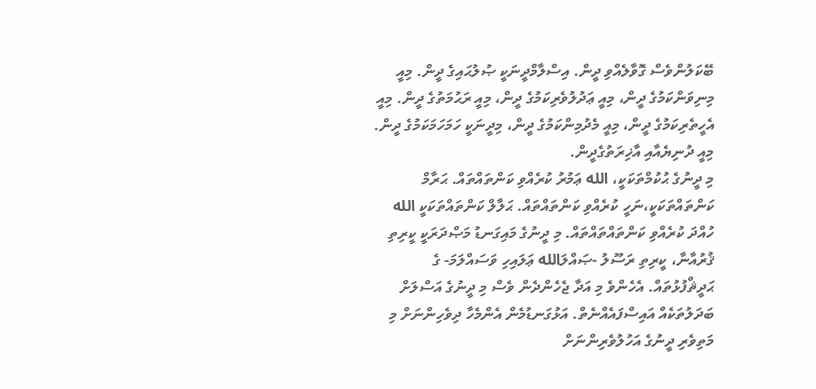ބޭކަލުންވެސް ގޮވާލެއްވި ދީން. އިސްލާމްދީނަކީ ޞުލުޙައިގެ ދީން. މިއީ މިނިވަންކަމުގެ ދީން، މިއީ ޢަދުލުވެރިކަމުގެ ދީން، މިއީ ރަޙުމަތުގެ ދީން. މިއީ އެހީތެރިކަމުގެ ދީން، މިއީ މެދުމިންކަމުގެ ދީން، މިދީނަކީ ހަމަހަމަކަމުގެ ދީން. މިއީ ދުނިޔެއާއި އާޚިރަތުގެދީން.
މި ދީނުގެ ޙުކުމްތަކަކީ، الله ޢަމުރު ކުރެއްވި ކަންތައްތައް. ޙަރާމް ކަންތައްތަކަކީ،ނަހީ ކުރެއްވި ކަންތައްތައް. ޙަލާލް ކަންތައްތަކަކީ الله ހުއްދަ ކުރެއްވި ކަންތައްތައްތައް. މި ދީނުގެ މައިގަނޑު މަޞްދަރަކީ ކީރިތި ޤުރުއާނާ، ކީރިތި ރަސޫލު -ޞައްލަالله ޢަލައިހި ވަސައްލަމަ- ގެ ޙަދީޘްފުޅުތައް. އެހެންވެ މި އަދާ ޖެހެންދެން ވެސް މި ދީނުގެ އަސްލަށް ބަދަލުތަކެއް އައިސްފައެއްނެތް. އަޅުގަނޑުމެން އެންމެހާ ދިވެހިންނަށް މި މަތިވެރި ދީނުގެ އަހުލުވެރިންނަށް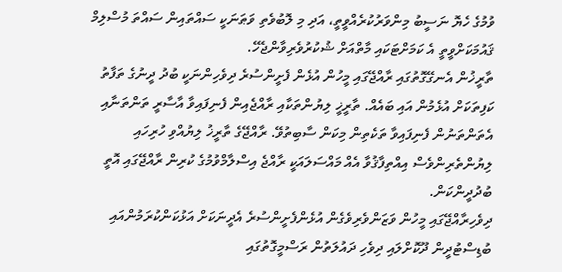ވުމުގެ ހެޔޮ ނަސީބު މިންވަރުކުރެއްވީތީ، އަދި މި ލޮބުވެތި ވަޠަނަކީ ސައްތައިން ސައްތަ މުސްލިމް ޤައުމަކަށްވީތީ އެ ކަމަށްޓަކައި މާތްއަށް ޝުކުރުވެރިވާންޖެހޭ.
ތާރީޚުން އެނގޭގޮތުގައި ރާއްޖޭގައި މީހުން އުޅެން ފެށީންސުރެ ދިވެހިންނަކީ ބުދު ދީނުގެ ތަފާތު ކަފިތަކަށް އުޅެމުން އައި ބައެއް. ތާރީޚީ ލިޔުންތަކާއި ރާއްޖެއިން ފެނިފައިވާ އާސާރީ ތަންތަނާއި އެތަންތަނުން ފެނިފައިވާ ތަކެތިން މިކަން ސާބިތުވޭ. ރާއްޖޭގެ ތާރީޚު ލިޔުއްވި ހުރިހައި ލިޔުންތެރިންވެސް އިއްތިފާޤުވާ އެއް މައްސަލައަކީ ރާއްޖެ އިސްލާމްވުމުގެ ކުރިން ރާއްޖޭގައި އޮތީ ބުދުދީންކަން.
ދިވެހިރާއްޖޭގައި މީހުން ވަޒަންވެރިވެގެން އުޅެންފެށީންސުރެ އެދީނަކަށް އަޅުކަންކުރަމުންއައި ބުޑިސްޓުދީން ދޫކޮށްލައި ދިވެހި ދައުލަތުން ރަސްމީގޮތުގައި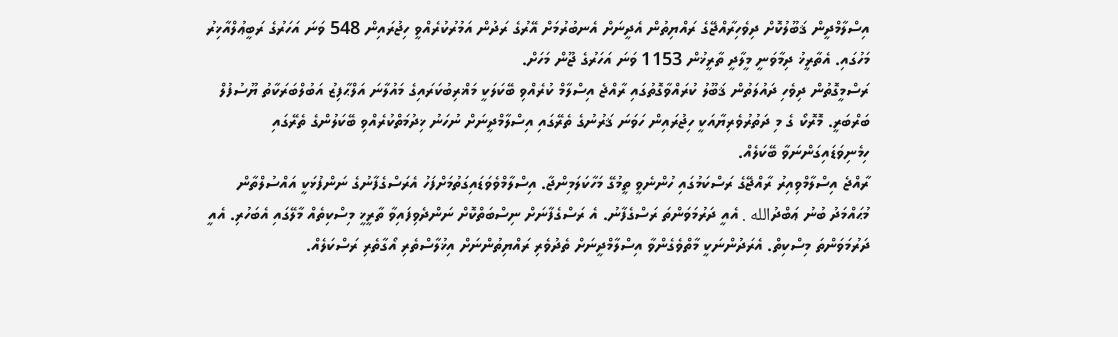އިސްލާމްދީން ޤަބޫލުކޮށް ދިވެހިރާއްޖޭގެ ރައްޔިތުން އެދީނަށް އެނބުރުމަށް އޭރުގެ ރަދުން އަމުރުކުރެއްވީ ހިޖުރައިން 548 ވަނަ އަހަރުގެ ރަބީޢުލްއާޚިރު މަހުގައި. އެތާރީޚު ދިމާވަނީ މީލާދީ ތާރީޚުން 1153 ވަނަ އަހަރުގެ ޖޫން މަހަށް.
ރަސްމީގޮތުން ދިވެހި ދައުލަތުން ޤަބޫލު ކުރައްވާގޮތުގައި ރާއްޖެ އިސްލާމް ކުރެއްވި ބޭކަލަކީ މަޣްރިބުކަރައިގެ މައުލާނަ އަލްޙާފިޒު އަބުލްބަރަކާތު ޔޫސުފުލް ބަރްބަރީ. މޮރޮކޯ ގެ މި ދަތުރުވެރިޔާއަކީ ހިޖުރައިން ހަވަނަ ޤަރުނުގެ ތެރޭގައި އިސްލާމްދީނަށް ނުހަނު ޚިދުމަތްކުރެއްވި ބޭކަލުންގެ ތެރޭގައި ހިމެނިވަޑައިގަންނަވާ ބޭކަލެއް.
ރާއްޖެ އިސްލާމްވިއިރު ރާއްޖޭގެ ރަސްކަމުގައި ހުންނެވީ ތީމުގޭ މަހާކަލަމިންޖާ. އިސްލާމްވެވަޑައިގަތުމަށްފަހު އެރަސްގެފާނުގެ ނަންފުޅަކީ އައްސުލްތާން މުޙައްމަދު ބުނު ޢަބްދުالله . އެއީ ދަރުމަވަންތަ ރަސްގެފާނު. އެ ރަސްގެފާނަށް ނިސްބަތްކޮށް ނަންދެވިފައިވާ ތާރީޚީ މިސްކިތެއް މާލޭގައި އެބަހުރި. އެއީ ދަރުމަވަންތަ މިސްކިތް. އެރަދުންނަކީ މާތްވެގެންވާ އިސްލާމްދީނަށް ތެދުވެރި ރައްޔިތުންނަށް އިޚުލާސްތެރި އޯގާތެރި ރަސްކަލެއް.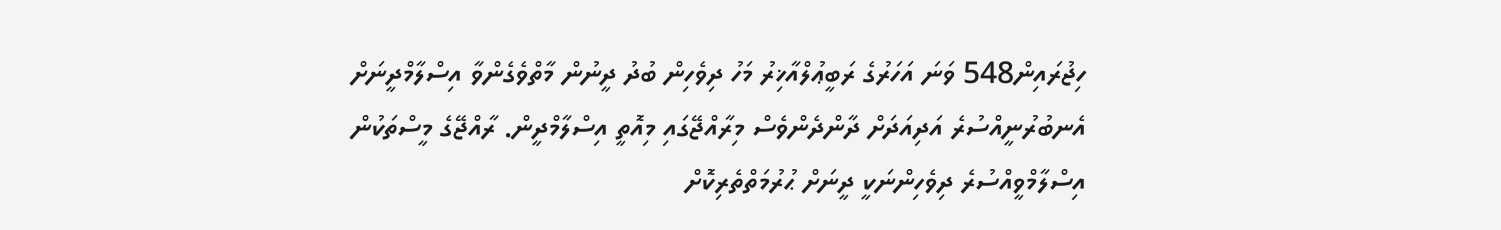ހިޖުރައިން548 ވަނަ އަހަރުގެ ރަބީޢުލްއާޚިރު މަހު ދިވެހިން ބުދު ދީނުން މާތްވެގެންވާ އިސްލާމްދީނަށް އެނބުރުނީއްސުރެ އަދިއަދަށް ދާންދެންވެސް މިރާއްޖޭގައި މިއޮތީ އިސްލާމްދީން. ރާއްޖޭގެ މީސްތަކުން އިސްލާމްވީއްސުރެ ދިވެހިންނަކީ ދީނަށް ޙުރުމަތްތެރިކޮށް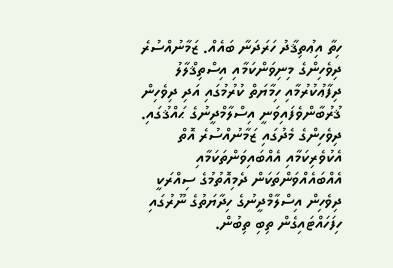ހިތާ އިޢުތިޤާދު ހަރަދަނާ ބައެއް. ޒަމާނުއްސުރެ ދިވެހިންގެ މިނިވަންކަމާއި އިސްތިޤްލާލު ދިފާޢުކުރުމާއި ހިމާޔަތް ކުރުމުގައި އަދި ދިވެހިން ޤުރުބާންވެފައިވަނީ އިސްލާމްދީނުގެ ޙައްޤުގައި. ދިވެހިންގެ މެދުގައި ޒަމާނުއްސުރެ އޮތް އެކުވެރިކަމާއި އެއްބައިވަންތަކަމާއި އެއްބައެއްވަންތަކަން ދެމިއޮތުމުގެ ސިއްރަކީ ދިވެހިން އިސްލާމްދީނުގެ ހިދާޔަތުގެ ނޫރުގައި ހިފަހައްޓައިގެން ތިބި ތިބުން.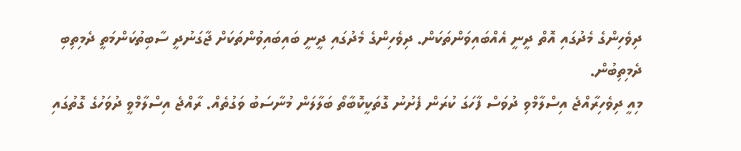ދިވެހިންގެ މެދުގައި އޮތް ދީނީ އެއްބައިވަންތަކަން. ދިވެހިންގެ މެދުގައި ދީނީ ބައިބައިވުންތަކަށް ޖާގަނުދީ ސާބިތުކަންމަތީ ދެމިތިބި ދެމިތިބުން.
މިއީ ދިވެހިރާއްޖެ އިސްލާމްވި ދުވަސް ފާހަގަ ކުރަން ފެށުނު ގޮތަކީކޮބާތޯ ބަލާލަން މުނާސަބު ވަގުތެއް. ރާއްޖެ އިސްލާމްވީ ދުވަހުގެ ގޮތުގައި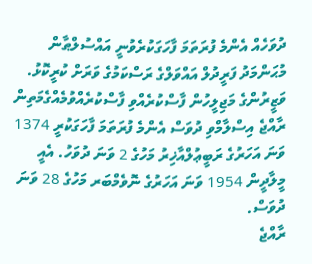ދުވަހެއް އެންމެ ފުރަތަމަ ފާހަގަކުރެވުނީ އައްސުލްޠާން މުޙަންމަދު ފަރީދުލް އައްވަލްގެ ރަސްކަމުގެ ވަރަށް ކުރީކޮޅު. ވަޒީރުންގެ މަޖިލީހުން ފާސްކުރެއްވި ފާސްކުރެއްވުމެއްގެމަތިން ރާއްޖެ އިސްލާމްވި ދުވަސް އެންމެ ފުރަތަމަ ފާހަގަކުރީ 1374 ވަނަ އަހަރުގެ ރަބީޢުލްއާޚިރު މަހުގެ 2 ވަނަ ދުވަހު. އެއީ މީލާދީން 1954 ވަނަ އަހަރުގެ ނޮވެމްބަރ މަހުގެ 28 ވަނަ ދުވަސް.
ރާއްޖެ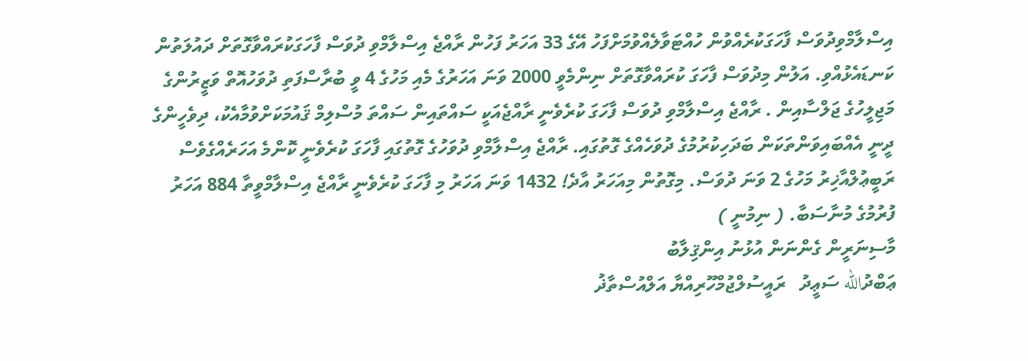އިސްލާމްވިދުވަސް ފާހަގަކުރެއްވުން ހުއްޓަވާލެއްވުމަށްފަހު އޭގެ 33 އަހަރު ފަހުން ރާއްޖެ އިސްލާމްވި ދުވަސް ފާހަގަކުރައްވާގޮތަށް ދައުލަތުން ކަނޑައެޅުއްވި. އަލުން މިދުވަސް ފާހަގަ ކުރައްވާގޮތަށް ނިންމެވީ 2000 ވަނަ އަހަރުގެ މެއި މަހުގެ 4 ވީ ބުރާސްފަތި ދުވަހުއޮތް ވަޒީރުންގެ މަޖިލީހުގެ ޖަލްސާއިން . ރާއްޖެ އިސްލާމްވި ދުވަސް ފާހަގަ ކުރެވެނީ ރާއްޖެއަކީ ސައްތައިން ސައްތަ މުސްލިމް ޤައުމަކަށްވުމާއެކު، ދިވެހީންގެ ދީނީ އެއްބައިވަންތަކަން ބަދަހިކުރުމުގެ ދުވަހެއްގެ ގޮތުގައި. ރާއްޖެ އިސްލާމްވި ދުވަހުގެ ގޮތުގައި ފާހަގަ ކުރެވެނީ ކޮންމެ އަހަރެއްގެވެސް ރަބީޢުލްއާޚިރު މަހުގެ 2 ވަނަ ދުވަސް. މިގޮތުން މިއަހަރު އާދެ! 1432 ވަނަ އަހަރު މި ފާހަގަ ކުރެވެނީ ރާއްޖެ އިސްލާމްވީތާ 884 އަހަރު ފުރުމުގެ މުނާސަބާ. ( ނިމުނީ )
މާސިނަރީން ގެންނަން އުޅުނު އިންޤިލާބު
ޢަބްދުالله ސަޢީދު   ރައީސުލްޖުމްހޫރިއްޔާ އަލްއުސްތާޛު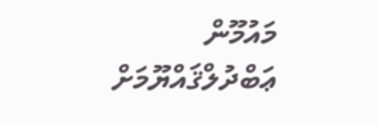މައުމޫން ޢަބްދުލްޤައްޔޫމަށް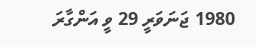1980 ޖަނަވަރީ 29 ވީ އަންގާރަ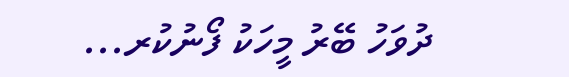ދުވަހު ބޭރު މީހަކު ފޯނުކުރ...